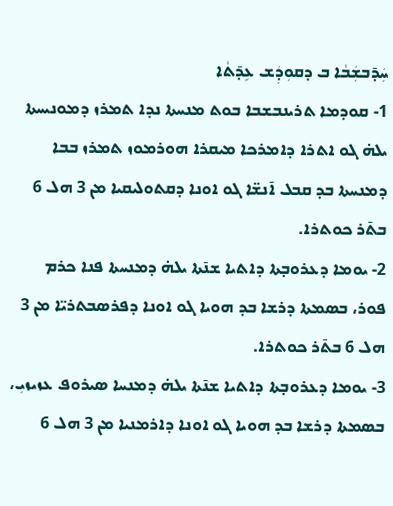ܚܲܕ̄ܒܫܲܒܵܐ ܒ ܕܩܘܼܕܲܫ ܥܹܕ̄ܬܵܐ
1- ܩܘܕܡܐ ܬܪܝܢܒܫܒܐ ܒܘܬ ܡܢܚܬܐ ܢܕܐ ܬܡܪܙ ܕܡܘܢܝܚܬܐ ܝܠܗ̇ ܓܘ ܐܬܪܐ ܕܐܡܪܟܐ ܡܝܩܪܐ ܗܘܪܡܘܙ ܬܡܪܙ ܒܒܐ ܕܡܢܚܬܐ ܒܕ ܩܒܠ ܐ̄ܢܫ̈ܐ ܓܘ ܐܘܢܐ ܕܩܬܘܠܝܩܝܐ ܡܢ 3 ܗܠ 6 ܒܬ̄ܪ ܟܘܬܪܐ.
2- ܝܘܡܐ ܕܥܪܘܒ̣ܬܐ ܕܐܬܝܐ ܫܢ̄ܬܐ ܝܠܗ̇ ܕܡܢܚܬܐ ܦܢܐ ܟܪܡ ܦܘܪ، ܒܣܡܬܐ ܕܪܫܐ ܒܕ ܗܘܝܐ ܓܘ ܐܘܢܐ ܕܦܪܣܒܬܪܝ̈ܐ ܡܢ 3 ܗܠ 6 ܒܬ̄ܪ ܟܘܬܪܐ.
3- ܝܘܡܐ ܕܥܪܘܒ̣ܬܐ ܕܐܬܝܐ ܫܢ̄ܬܐ ܝܠܗ̇ ܕܡܢܚܐ ܣܝܪܘܦ ܥܙܝܙܝܼ، ܒܣܡܬܐ ܕܪܫܐ ܒܕ ܗܘܝܐ ܓܘ ܐܘܢܐ ܕܐܪܡܢܝܐ ܡܢ 3 ܗܠ 6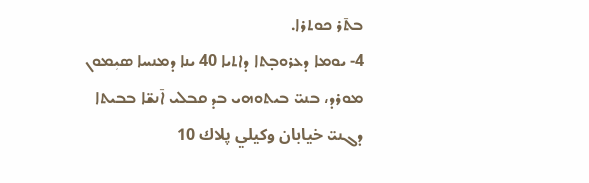ܒܬ̄ܪ ܟܘܬܪܐ.
4- ܝܘܡܐ ܕܥܪܘܒ̣ܬܐ ܕܐܬܝܐ 40 ܝܢܐ ܕܡܢܚܐ ܣܝܼܡܘܢ ܡܘܪܕ، ܒܢܝ̈ ܒܝܬܘܗܝ ܒܕ ܩܒܠܝ ܐ̄ܢܫ̈ܐ ܒܒܝܬܐ ܕܓܢܝ̈ خيابان وكيلي پلاك 10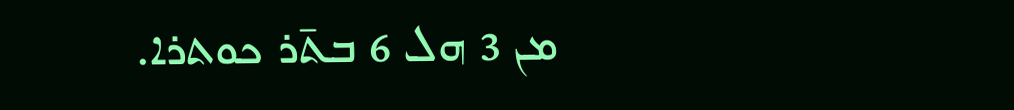ܡܢ 3 ܗܠ 6 ܒܬ̄ܪ ܟܘܬܪܐ.